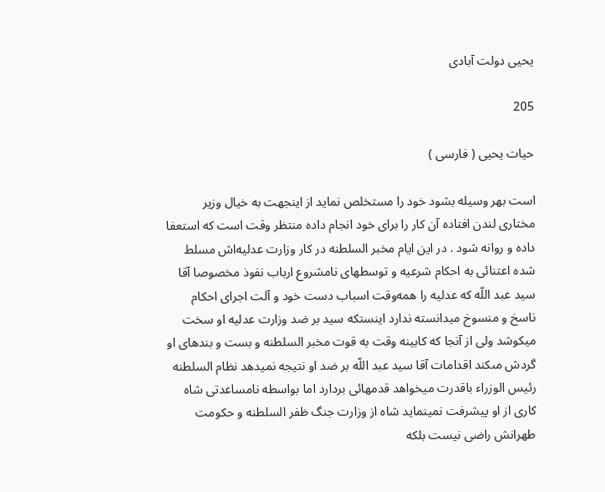يحيى دولت آبادى

205

حيات يحيى ( فارسى )

است بهر وسيله بشود خود را مستخلص نمايد از اينجهت به خيال وزير مختارى لندن افتاده آن كار را براى خود انجام داده منتظر وقت است كه استعفا داده و روانه شود . در اين ايام مخبر السلطنه در كار وزارت عدليه‌اش مسلط شده اعتنائى به احكام شرعيه و توسطهاى نامشروع ارباب نفوذ مخصوصا آقا سيد عبد اللّه كه عدليه را همه‌وقت اسباب دست خود و آلت اجراى احكام ناسخ و منسوخ ميدانسته ندارد اينستكه سيد بر ضد وزارت عدليه او سخت ميكوشد ولى از آنجا كه كابينه وقت به قوت مخبر السلطنه و بست و بندهاى او گردش مىكند اقدامات آقا سيد عبد اللّه بر ضد او نتيجه نميدهد نظام السلطنه رئيس الوزراء باقدرت ميخواهد قدمهائى بردارد اما بواسطه نامساعدتى شاه كارى از او پيشرفت نمينمايد شاه از وزارت جنگ ظفر السلطنه و حكومت طهرانش راضى نيست بلكه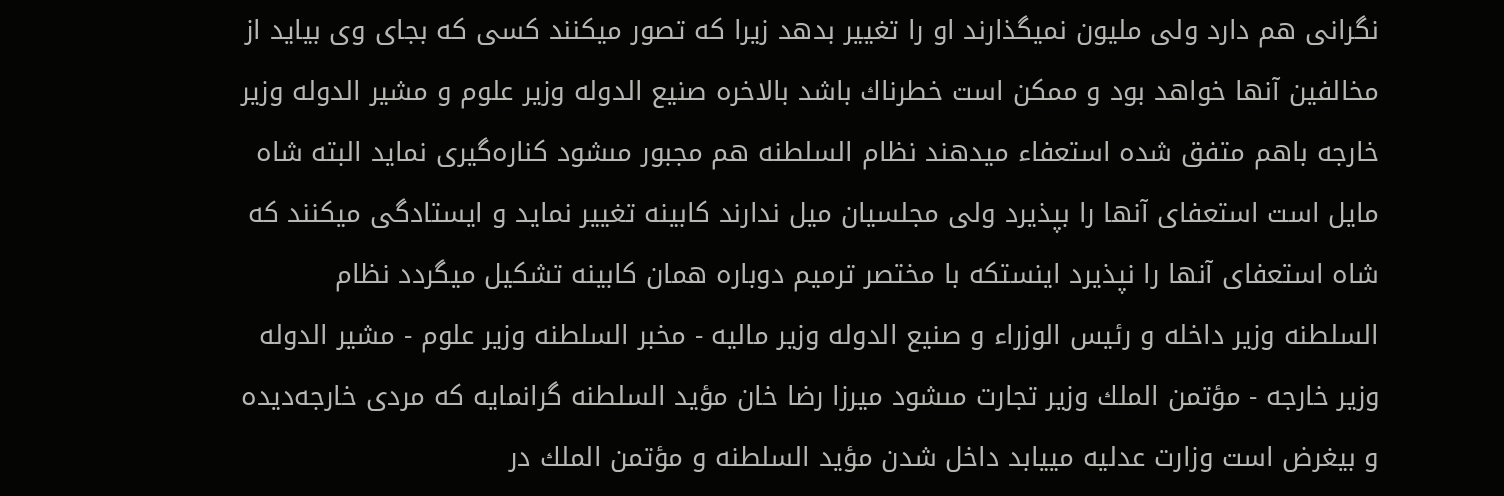نگرانى هم دارد ولى مليون نميگذارند او را تغيير بدهد زيرا كه تصور ميكنند كسى كه بجاى وى بيايد از مخالفين آنها خواهد بود و ممكن است خطرناك باشد بالاخره صنيع الدوله وزير علوم و مشير الدوله وزير خارجه باهم متفق شده استعفاء ميدهند نظام السلطنه هم مجبور مىشود كناره‌گيرى نمايد البته شاه مايل است استعفاى آنها را بپذيرد ولى مجلسيان ميل ندارند كابينه تغيير نمايد و ايستادگى ميكنند كه شاه استعفاى آنها را نپذيرد اينستكه با مختصر ترميم دوباره همان كابينه تشكيل ميگردد نظام السلطنه وزير داخله و رئيس الوزراء و صنيع الدوله وزير ماليه - مخبر السلطنه وزير علوم - مشير الدوله وزير خارجه - مؤتمن الملك وزير تجارت مىشود ميرزا رضا خان مؤيد السلطنه گرانمايه كه مردى خارجه‌ديده و بيغرض است وزارت عدليه مييابد داخل شدن مؤيد السلطنه و مؤتمن الملك در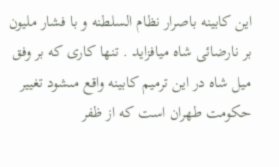اين كابينه باصرار نظام السلطنه و با فشار مليون بر نارضائى شاه ميافزايد . تنها كارى كه بر وفق ميل شاه در اين ترميم كابينه واقع مىشود تغيير حكومت طهران است كه از ظفر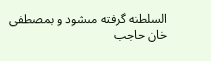السلطنه گرفته مىشود و بمصطفى خان حاجب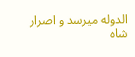الدوله ميرسد و اصرار شاه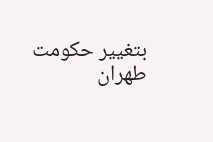بتغيير حكومت طهران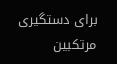براى دستگيرى مرتكبين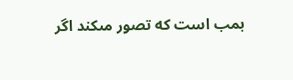بمب است كه تصور مىكند اگر